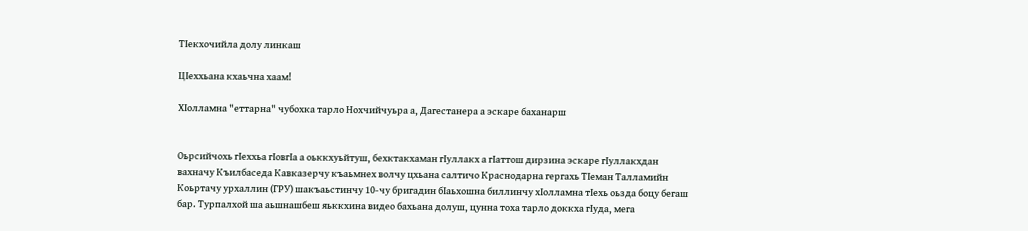ТIекхочийла долу линкаш

ЦIеххьана кхаьчна хаам!

ХIолламна "еттарна" чубохка тарло Нохчийчуьра а, Дагестанера а эскаре баханарш


Оьрсийчохь гIеххьа гIовгIа а оьккхуьйтуш, бехктакхаман гIуллакх а гIаттош дирзина эскаре гIуллакхдан вахначу Къилбаседа Кавказерчу къаьмнех волчу цхьана салтичо Краснодарна гергахь ТIеман Талламийн Коьртачу урхаллин (ГРУ) шакъаьстинчу 10-чу бригадин бIаьхошна биллинчу хIолламна тIехь оьзда боцу бегаш бар. Турпалхой ша аьшнашбеш яьккхина видео бахьана долуш, цунна тоха тарло доккха гIуда, мега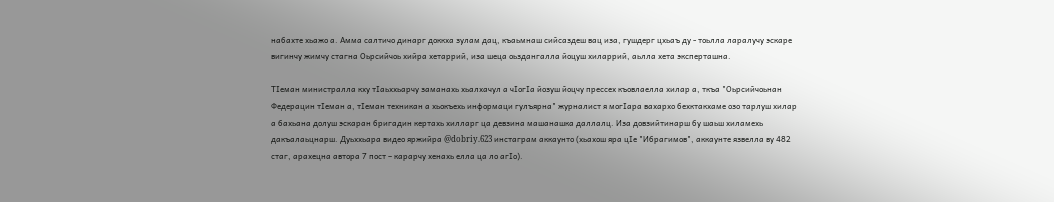набахте хьажо а. Амма салтичо динарг доккха зулам дац, къаьмнаш сийсаздеш вац иза, гушдерг цхьаъ ду - тоьлла ларалучу эскаре вигинчу жимчу стагна Оьрсийчоь хийра хетаррий, иза шеца оьздангалла йоцуш хиларрий, аьлла хета эксперташна.

ТIеман министралла кху тIаьххьарчу заманахь хьалхачул а чIогIа йозуш йоцчу прессех къовлаелла хилар а, ткъа "Оьрсийчоьнан Федерацин тIеман а, тIеман техникан а хьокъехь информаци гулъярна" журналист я могIара вахархо бехктакхаме озо тарлуш хилар а бахьана долуш эскаран бригадин кертахь хилларг ца девзина машанашка даллалц. Иза довзийтинарш бу шаьш хиламехь дакъалаьцнарш. Дуьххьара видео яржийра @dobriy.623 инстаграм аккаунто (хьахош яра цIе "Ибрагимов", аккаунте язвелла ву 482 стаг, арахецна автора 7 пост – карарчу хенахь елла ца ло агIо).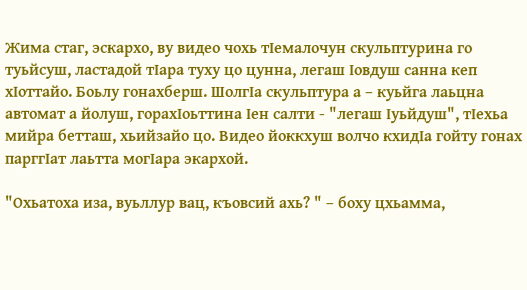Жима стаг, эскархо, ву видео чохь тIемалочун скульптурина го туьйсуш, ластадой тIара туху цо цунна, легаш Iовдуш санна кеп хIоттайо. Боьлу гонахберш. ШолгIа скульптура а – куьйга лаьцна автомат а йолуш, горахIоьттина Iен салти - "легаш Iуьйдуш", тIехьа мийра бетташ, хьийзайо цо. Видео йоккхуш волчо кхидIа гойту гонах парггIат лаьтта могIара экархой.

"Охьатоха иза, вуьллур вац, къовсий ахь? " – боху цхьамма,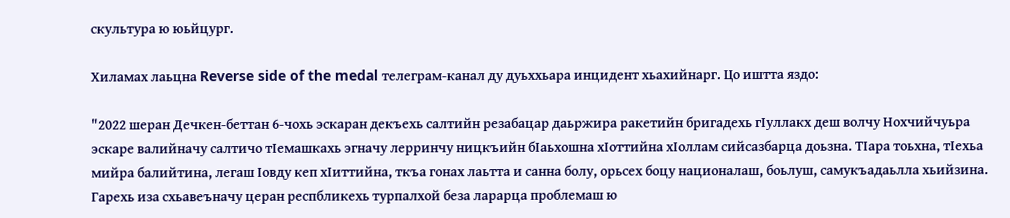скультура ю юьйцург.

Хиламах лаьцна Reverse side of the medal телеграм-канал ду дуьххьара инцидент хьахийнарг. Цо иштта яздо:

"2022 шеран Дечкен-беттан 6-чохь эскаран декъехь салтийн резабацар даьржира ракетийн бригадехь гIуллакх деш волчу Нохчийчуьра эскаре валийначу салтичо тIемашкахь эгначу лерринчу ницкъийн бIаьхошна хIоттийна хIоллам сийсазбарца доьзна. ТIара тоьхна, тIехьа мийра балийтина, легаш Iовду кеп хIиттийна, ткъа гонах лаьтта и санна болу, орьсех боцу националаш, боьлуш, самукъадаьлла хьийзина. Гарехь иза схьавеъначу церан респбликехь турпалхой беза ларарца проблемаш ю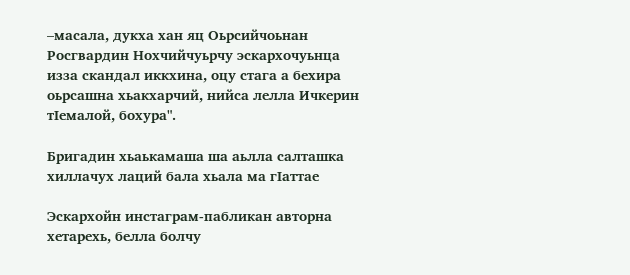–масала, дукха хан яц Оьрсийчоьнан Росгвардин Нохчийчуьрчу эскархочуьнца изза скандал иккхина, оцу стага а бехира оьрсашна хьакхарчий, нийса лелла Ичкерин тIемалой, бохура".

Бригадин хьаькамаша ша аьлла салташка хиллачух лаций бала хьала ма гIаттае

Эскархойн инстаграм-пабликан авторна хетарехь, белла болчу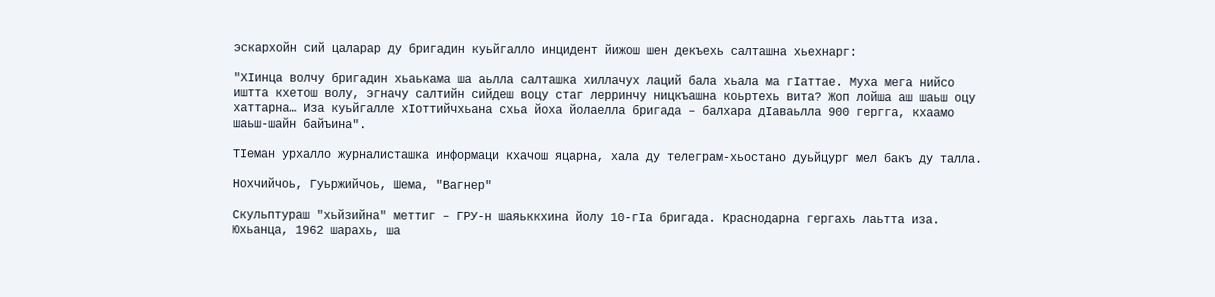эскархойн сий цаларар ду бригадин куьйгалло инцидент йижош шен декъехь салташна хьехнарг:

"ХIинца волчу бригадин хьаькама ша аьлла салташка хиллачух лаций бала хьала ма гIаттае. Муха мега нийсо иштта кхетош волу, эгначу салтийн сийдеш воцу стаг лерринчу ницкъашна коьртехь вита? Жоп лойша аш шаьш оцу хаттарна… Иза куьйгалле хIоттийчхьана схьа йоха йолаелла бригада – балхара дIаваьлла 900 гергга, кхаамо шаьш-шайн байъина".

ТIеман урхалло журналисташка информаци кхачош яцарна, хала ду телеграм-хьостано дуьйцург мел бакъ ду талла.

Нохчийчоь, Гуьржийчоь, Шема, "Вагнер"

Скульптураш "хьйзийна" меттиг – ГРУ-н шаяьккхина йолу 10-гIа бригада. Краснодарна гергахь лаьтта иза. Юхьанца, 1962 шарахь, ша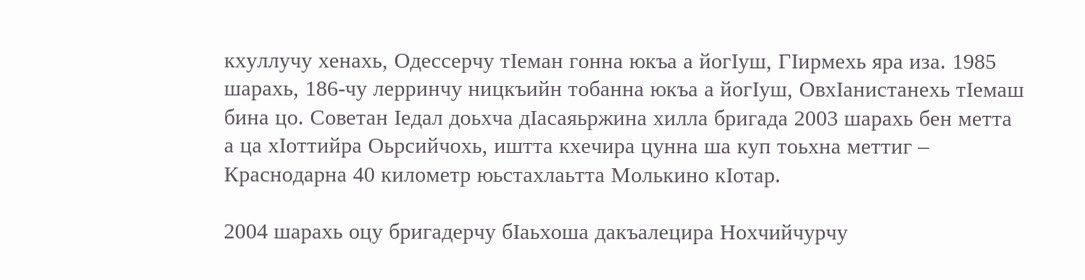кхуллучу хенахь, Одессерчу тIеман гонна юкъа а йогIуш, ГIирмехь яра иза. 1985 шарахь, 186-чу лерринчу ницкъийн тобанна юкъа а йогIуш, ОвхIанистанехь тIемаш бина цо. Советан Iедал доьхча дIасаяьржина хилла бригада 2003 шарахь бен метта а ца хIоттийра Оьрсийчохь, иштта кхечира цунна ша куп тоьхна меттиг – Краснодарна 40 километр юьстахлаьтта Молькино кIотар.

2004 шарахь оцу бригадерчу бIаьхоша дакъалецира Нохчийчурчу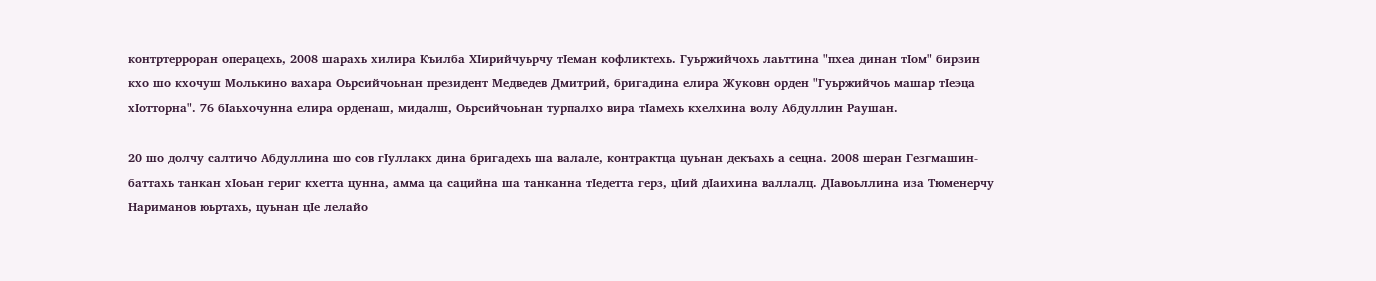контртерроран операцехь, 2008 шарахь хилира Къилба ХIирийчуьрчу тIеман кофликтехь. Гуьржийчохь лаьттина "пхеа динан тIом" бирзин кхо шо кхочуш Молькино вахара Оьрсийчоьнан президент Медведев Дмитрий, бригадина елира Жуковн орден "Гуьржийчоь машар тIеэца хIотторна". 76 бIаьхочунна елира орденаш, мидалш, Оьрсийчоьнан турпалхо вира тIамехь кхелхина волу Абдуллин Раушан.

20 шо долчу салтичо Абдуллина шо сов гIуллакх дина бригадехь ша валале, контрактца цуьнан декъахь а сецна. 2008 шеран Гезгмашин-баттахь танкан хIоьан гериг кхетта цунна, амма ца сацийна ша танканна тIедетта герз, цIий дIаихина валлалц. ДIавоьллина иза Тюменерчу Нариманов юьртахь, цуьнан цIе лелайо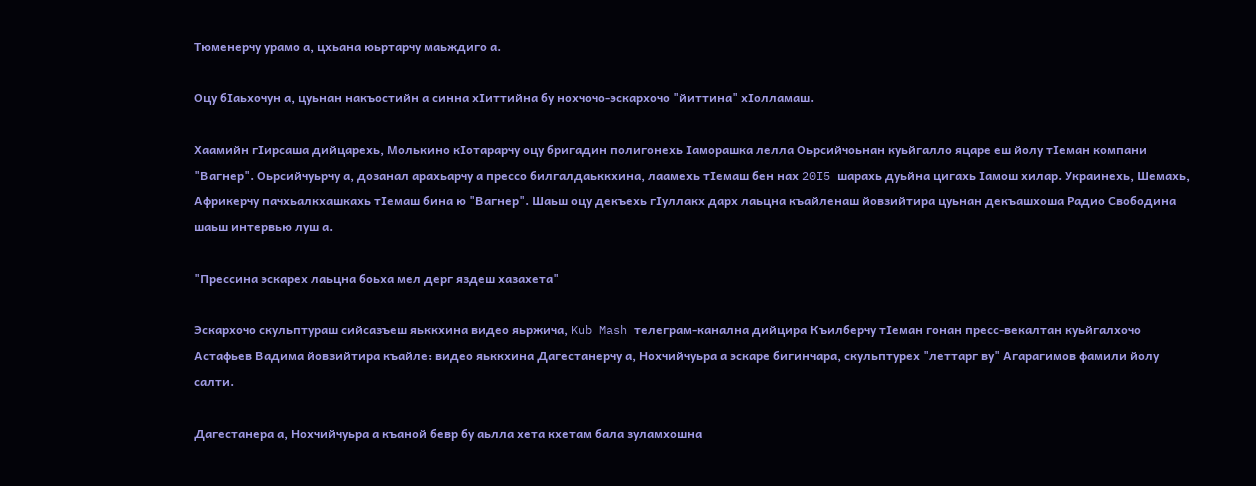Тюменерчу урамо а, цхьана юьртарчу маьждиго а.

Оцу бIаьхочун а, цуьнан накъостийн а синна хIиттийна бу нохчочо-эскархочо "йиттина" хIолламаш.

Хаамийн гIирсаша дийцарехь, Молькино кIотарарчу оцу бригадин полигонехь Iаморашка лелла Оьрсийчоьнан куьйгалло яцаре еш йолу тIеман компани "Вагнер". Оьрсийчуьрчу а, дозанал арахьарчу а прессо билгалдаьккхина, лаамехь тIемаш бен нах 20I5 шарахь дуьйна цигахь Iамош хилар. Украинехь, Шемахь, Африкерчу пачхьалкхашкахь тIемаш бина ю "Вагнер". Шаьш оцу декъехь гIуллакх дарх лаьцна къайленаш йовзийтира цуьнан декъашхоша Радио Свободина шаьш интервью луш а.

"Прессина эскарех лаьцна боьха мел дерг яздеш хазахета"

Эскархочо скульптураш сийсазъеш яьккхина видео яьржича, Kub Mash телеграм-канална дийцира Къилберчу тIеман гонан пресс-векалтан куьйгалхочо Астафьев Вадима йовзийтира къайле: видео яьккхина Дагестанерчу а, Нохчийчуьра а эскаре бигинчара, скульптурех "леттарг ву" Агарагимов фамили йолу салти.

Дагестанера а, Нохчийчуьра а къаной бевр бу аьлла хета кхетам бала зуламхошна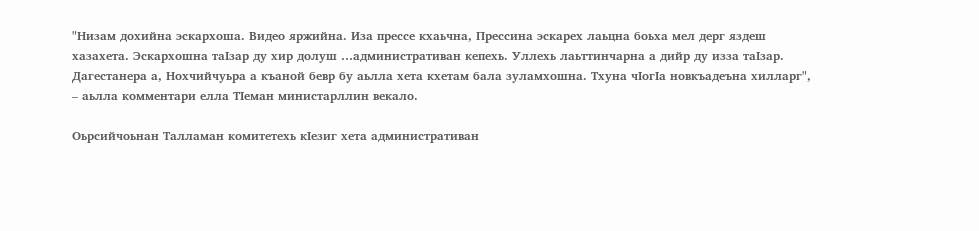"Низам дохийна эскархоша. Видео яржийна. Иза прессе кхаьчна, Прессина эскарех лаьцна боьха мел дерг яздеш хазахета. Эскархошна таIзар ду хир долуш …административан кепехь. Уллехь лаьттинчарна а дийр ду изза таIзар. Дагестанера а, Нохчийчуьра а къаной бевр бу аьлла хета кхетам бала зуламхошна. Тхуна чIогIа новкъадеъна хилларг", – аьлла комментари елла ТIеман министарллин векало.

Оьрсийчоьнан Талламан комитетехь кIезиг хета административан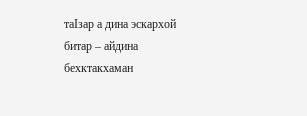таIзар а дина эскархой битар – айдина бехктакхаман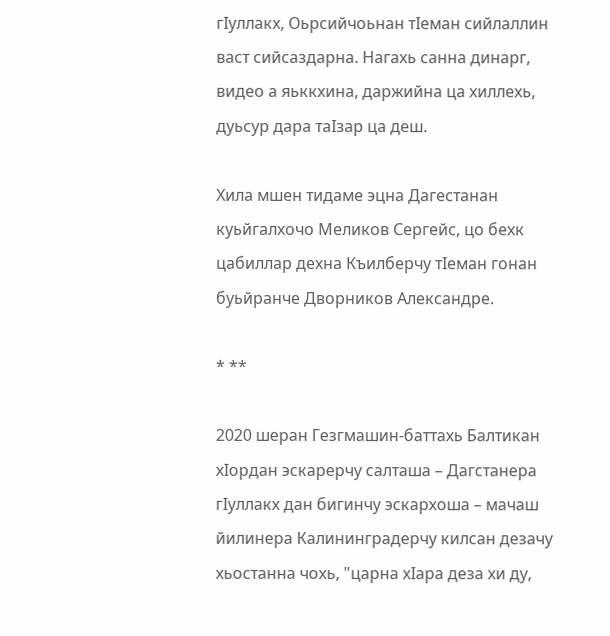гIуллакх, Оьрсийчоьнан тIеман сийлаллин васт сийсаздарна. Нагахь санна динарг, видео а яьккхина, даржийна ца хиллехь, дуьсур дара таIзар ца деш.

Хила мшен тидаме эцна Дагестанан куьйгалхочо Меликов Сергейс, цо бехк цабиллар дехна Къилберчу тIеман гонан буьйранче Дворников Александре.

* **

2020 шеран Гезгмашин-баттахь Балтикан хIордан эскарерчу салташа – Дагстанера гIуллакх дан бигинчу эскархоша – мачаш йилинера Калининградерчу килсан дезачу хьостанна чохь, "царна хIара деза хи ду,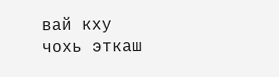вай кху чохь эткаш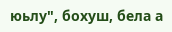юьлу", бохуш, бела а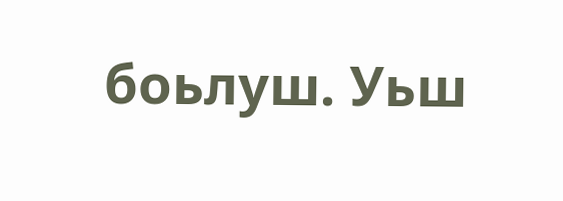боьлуш. Уьш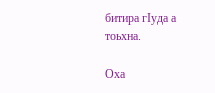битира гIуда а тоьхна.

Оха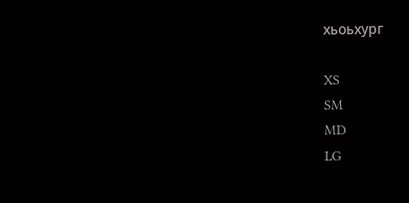хьоьхург

XS
SM
MD
LG